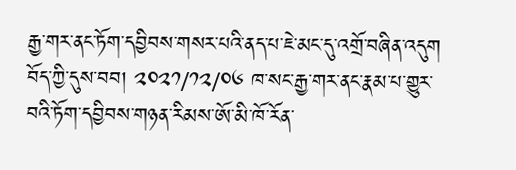རྒྱ་གར་ནང་ཏོག་དབྱིབས་གསར་པའི་ནད་པ་ཇེ་མང་དུ་འགྲོ་བཞིན་འདུག བོད་ཀྱི་དུས་བབ། ༢༠༢༡/༡༢/༠༦ ཁ་སང་རྒྱ་གར་ནང་རྣམ་པ་གྱུར་བའི་ཏོག་དབྱིབས་གཉན་རིམས་ཨོ་མི་ཁོ་རོན་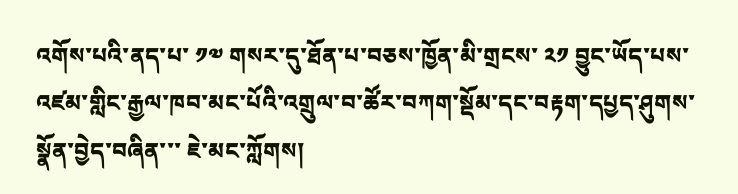འགོས་པའི་ནད་པ་ ༡༧ གསར་དུ་ཐོན་པ་བཅས་ཁྱོན་མི་གྲངས་ ༢༡ བྱུང་ཡོད་པས་འཛམ་གླིང་རྒྱལ་ཁབ་མང་པོའི་འགྲུལ་བ་ཚོར་བཀག་སྡོམ་དང་བརྟག་དཔྱད་ཤུགས་སྣོན་བྱེད་བཞིན་་་ ཇེ་མང་ཀློགས།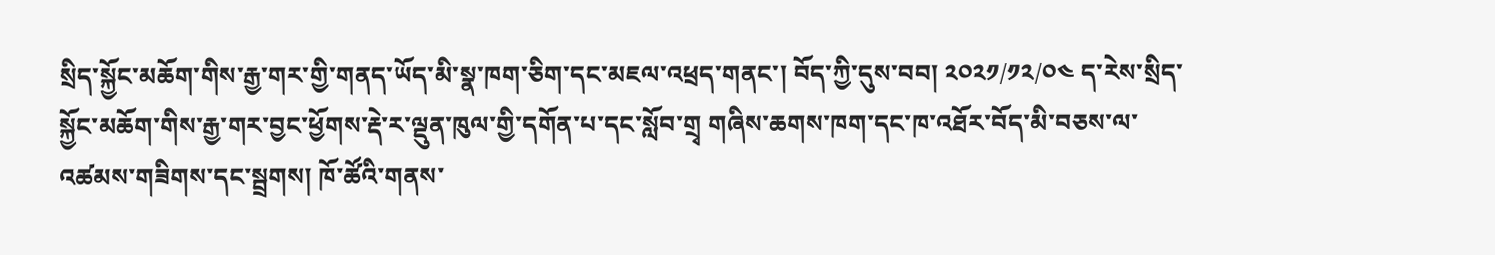སྲིད་སྐྱོང་མཆོག་གིས་རྒྱ་གར་གྱི་གནད་ཡོད་མི་སྣ་ཁག་ཅིག་དང་མཇལ་འཕྲད་གནང་། བོད་ཀྱི་དུས་བབ། ༢༠༢༡/༡༢/༠༤ ད་རེས་སྲིད་སྐྱོང་མཆོག་གིས་རྒྱ་གར་བྱང་ཕྱོགས་རྡེ་ར་ལྡུན་ཁུལ་གྱི་དགོན་པ་དང་སློབ་གྲྭ གཞིས་ཆགས་ཁག་དང་ཁ་འཐོར་བོད་མི་བཅས་ལ་འཚམས་གཟིགས་དང་སྦྲགས། ཁོ་ཚོའི་གནས་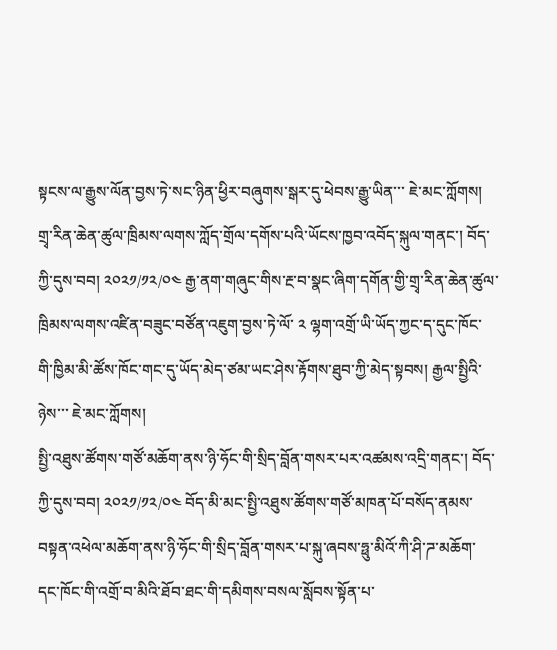སྟངས་ལ་རྒྱུས་ལོན་བྱས་ཏེ་སང་ཉིན་ཕྱིར་བཞུགས་སྒར་དུ་ཕེབས་རྒྱུ་ཡིན་་་ ཇེ་མང་ཀློགས།
གྲྭ་རིན་ཆེན་ཚུལ་ཁྲིམས་ལགས་ཀློད་གྲོལ་དགོས་པའི་ཡོངས་ཁྱབ་འབོད་སྐུལ་གནང་། བོད་ཀྱི་དུས་བབ། ༢༠༢༡/༡༢/༠༤ རྒྱ་ནག་གཞུང་གིས་རྔ་བ་སྣང་ཞིག་དགོན་གྱི་གྲྭ་རིན་ཆེན་ཚུལ་ཁྲིམས་ལགས་འཛིན་བཟུང་བཙོན་འཇུག་བྱས་ཏེ་ལོ་ ༢ ལྷག་འགྲོ་ཡི་ཡོད་ཀྱང་ད་དུང་ཁོང་གི་ཁྱིམ་མི་ཚོས་ཁོང་གང་དུ་ཡོད་མེད་ཙམ་ཡང་ཤེས་རྟོགས་ཐུབ་ཀྱི་མེད་སྟབས། རྒྱལ་སྤྱིའི་ཉེས་་་ ཇེ་མང་ཀློགས།
སྤྱི་འཐུས་ཚོགས་གཙོ་མཆོག་ནས་ཉི་ཧོང་གི་སྲིད་བློན་གསར་པར་འཚམས་འདྲི་གནང་། བོད་ཀྱི་དུས་བབ། ༢༠༢༡/༡༢/༠༤ བོད་མི་མང་སྤྱི་འཐུས་ཚོགས་གཙོ་མཁན་པོ་བསོད་ནམས་བསྟན་འཕེལ་མཆོག་ནས་ཉི་ཧོང་གི་སྲིད་བློན་གསར་པ་སྐུ་ཞབས་ཧྥུ་མིའོ་ཀི་ཤི་ཌ་མཆོག་དང་ཁོང་གི་འགྲོ་བ་མིའི་ཐོབ་ཐང་གི་དམིགས་བསལ་སློབས་སྟོན་པ་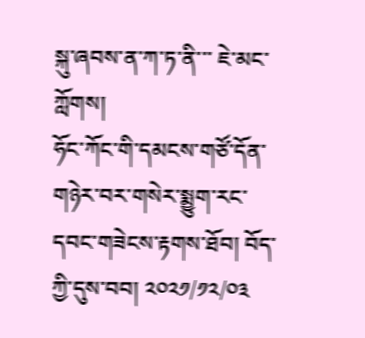སྐུ་ཞབས་ན་ཀ་ཏ་ནི་་་ ཇེ་མང་ཀློགས།
ཧོང་ཀོང་གི་དམངས་གཙོ་དོན་གཉེར་བར་གསེར་སྨྱུག་རང་དབང་གཟེངས་རྟགས་ཐོབ། བོད་ཀྱི་དུས་བབ། ༢༠༢༡/༡༢/༠༣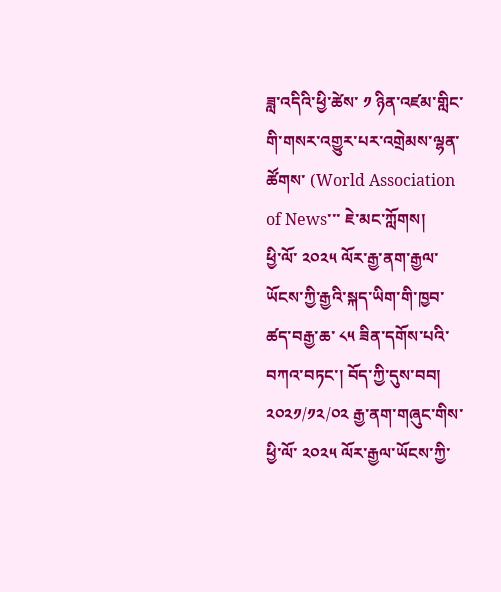ཟླ་འདིའི་ཕྱི་ཚེས་ ༡ ཉིན་འཛམ་གླིང་གི་གསར་འགྱུར་པར་འགྲེམས་ལྷན་ཚོགས་ (World Association of News་་་ ཇེ་མང་ཀློགས།
ཕྱི་ལོ་ ༢༠༢༥ ལོར་རྒྱ་ནག་རྒྱལ་ཡོངས་ཀྱི་རྒྱའི་སྐད་ཡིག་གི་ཁྱབ་ཚད་བརྒྱ་ཆ་ ༨༥ ཟིན་དགོས་པའི་བཀའ་བཏང་། བོད་ཀྱི་དུས་བབ། ༢༠༢༡/༡༢/༠༢ རྒྱ་ནག་གཞུང་གིས་ཕྱི་ལོ་ ༢༠༢༥ ལོར་རྒྱལ་ཡོངས་ཀྱི་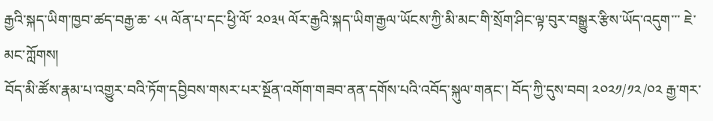རྒྱའི་སྐད་ཡིག་ཁྱབ་ཚད་བརྒྱ་ཆ་ ༨༥ ལོན་པ་དང་ཕྱི་ལོ་ ༢༠༣༥ ལོར་རྒྱའི་སྐད་ཡིག་རྒྱལ་ཡོངས་ཀྱི་མི་མང་གི་སྲོག་ཤིང་ལྟ་བུར་བསྒྱུར་རྩིས་ཡོད་འདུག་་་ ཇེ་མང་ཀློགས།
བོད་མི་ཚོས་རྣམ་པ་འགྱུར་བའི་ཏོག་དབྱིབས་གསར་པར་སྔོན་འགོག་གཟབ་ནན་དགོས་པའི་འབོད་སྐུལ་གནང་། བོད་ཀྱི་དུས་བབ། ༢༠༢༡/༡༢/༠༢ རྒྱ་གར་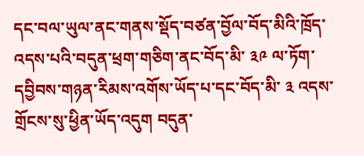དང་བལ་ཡུལ་ནང་གནས་སྡོད་བཙན་བྱོལ་བོད་མིའི་ཁྲོད་འདས་པའི་བདུན་ཕྲག་གཅིག་ནང་བོད་མི་ ༣༩ ལ་ཏོག་དབྱིབས་གཉན་རིམས་འགོས་ཡོད་པ་དང་བོད་མི་ ༣ འདས་གྲོངས་སུ་ཕྱིན་ཡོད་འདུག བདུན་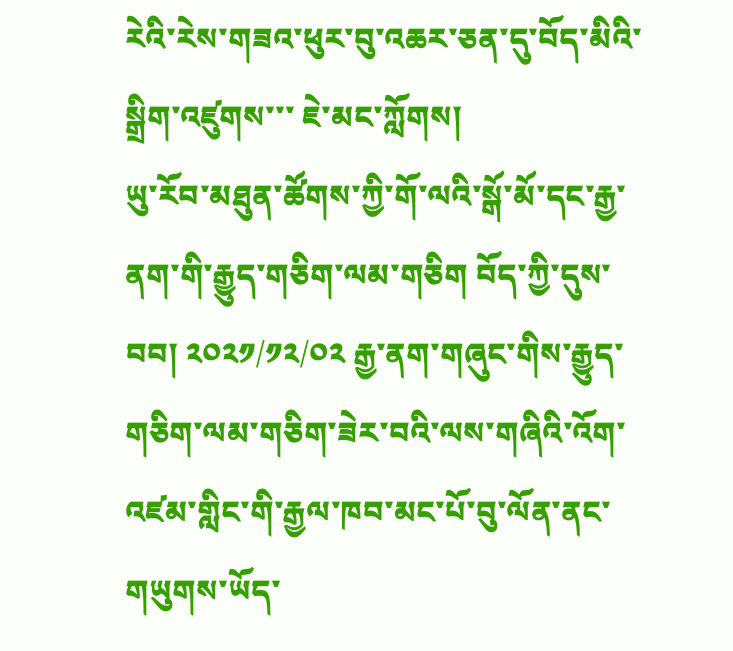རེའི་རེས་གཟའ་ཕུར་བུ་འཆར་ཅན་དུ་བོད་མིའི་སྒྲིག་འཛུགས་་་ ཇེ་མང་ཀློགས།
ཡུ་རོབ་མཐུན་ཚོགས་ཀྱི་གོ་ལའི་སྒོ་མོ་དང་རྒྱ་ནག་གི་རྒྱུད་གཅིག་ལམ་གཅིག བོད་ཀྱི་དུས་བབ། ༢༠༢༡/༡༢/༠༢ རྒྱ་ནག་གཞུང་གིས་རྒྱུད་གཅིག་ལམ་གཅིག་ཟེར་བའི་ལས་གཞིའི་འོག་འཛམ་གླིང་གི་རྒྱལ་ཁབ་མང་པོ་བུ་ལོན་ནང་གཡུགས་ཡོད་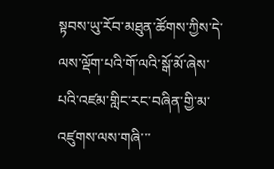སྟབས་ཡུ་རོབ་མཐུན་ཚོགས་ཀྱིས་དེ་ལས་ལྡོག་པའི་གོ་ལའི་སྒོ་མོ་ཞེས་པའི་འཛམ་གླིང་རང་བཞིན་གྱི་མ་འཛུགས་ལས་གཞི་་་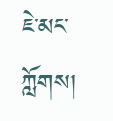ཇེ་མང་ཀློགས།